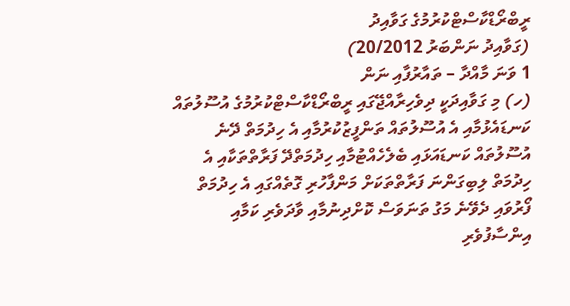ރީބްރޯޑްކާސްޓްކުރުމުގެ ގަވާއިދު
(ގަވާއިދު ނަންބަރު 20/2012)
1 ވަނަ މާއްދާ – ތައާރުފާއި ނަން
(ހ) މި ގަވާއިދަކީ ދިވެހިރާއްޖޭގައި ރީބްރޯޑްކާސްޓްކުރުމުގެ އުސޫލުތައް ކަނޑައެޅުމާއި އެ އުސޫލުތައް ތަންފީޒުކުރުމާއި އެ ހިދުމަތް ދޭނެ އުސޫލުތައް ކަނޑައަޅައި ބެލެހެއްޓުމާއި ހިދުމަތްދޭ ފަރާތްތަކާއި އެ ހިދުމަތް ލިބިގަންނަ ފަރާތްތަކަށް މަންފާހުރި ގޮތެއްގައި އެ ހިދުމަތް ފޯރުވައި ދެވޭނެ މަގު ތަނަވަސް ކޮށްދިނުމާއި ވާދަވެރި ކަމާއި އިންސާފުވެރި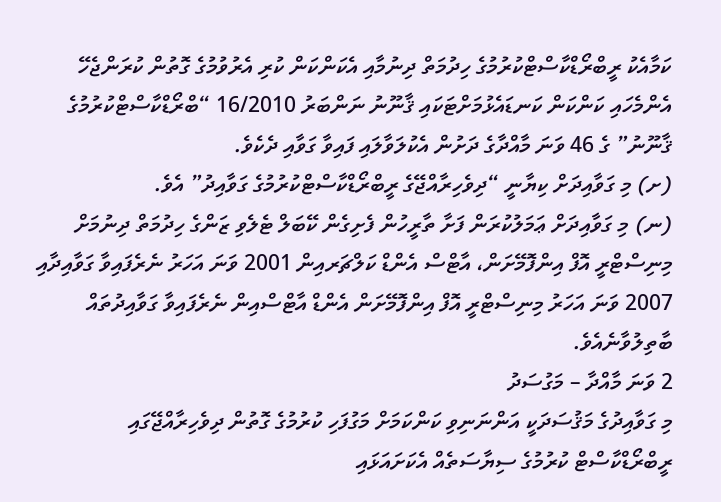ކަމާއެކު ރީބްރޯޑްކާސްޓްކުރުމުގެ ހިދުމަތް ދިނުމާއި އެކަންކަން ކުރި އެރުވުމުގެ ގޮތުން ކުރަންޖެހޭ އެންމެހައި ކަންކަން ކަނޑައެޅުމަށްޓަކައި ޤާނޫނު ނަންބަރު 16/2010 “ބްރޯޑްކާސްޓްކުރުމުގެ ޤާނޫނު” ގެ 46 ވަނަ މާއްދާގެ ދަށުން އެކުލަވާލައި ފައިވާ ގަވާއި ދެކެވެ.
(ށ) މި ގަވާއިދަށް ކިޔާނީ “ދިވެހިރާއްޖޭގެ ރީބްރޯޑްކާސްޓްކުރުމުގެ ގަވާއިދު” އެވެ.
(ނ) މި ގަވާއިދަށް ޢަމަލުކުރަން ފަށާ ތާރީހުން ފެށިގެން ކޭބަލް ޓެލެވި ޒަންގެ ހިދުމަތް ދިނުމަށް މިނިސްޓްރީ އޮފް އިންފޮމޭށަން، އާޓްސް އެންޑް ކަލްޗަރއިން 2001 ވަނަ އަހަރު ނެރެފައިވާ ގަވާއިދާއި 2007 ވަނަ އަހަރު މިނިސްޓްރީ އޮފް އިންފޮމޭށަން އެންޑް އާޓްސްއިން ނެރެފައިވާ ގަވާއިދުތައް ބާތިލުވާނެއެވެ.
2 ވަނަ މާއްދާ – މަގުސަދު
މި ގަވާއިދުގެ މަޤުސަދަކީ އަންނަނިވި ކަންކަމަށް މަގުފަހި ކުރުމުގެ ގޮތުން ދިވެހިރާއްޖޭގައި ރީބްރޯޑްކާސްޓް ކުރުމުގެ ސިޔާސަތެއް އެކަށައަޅައި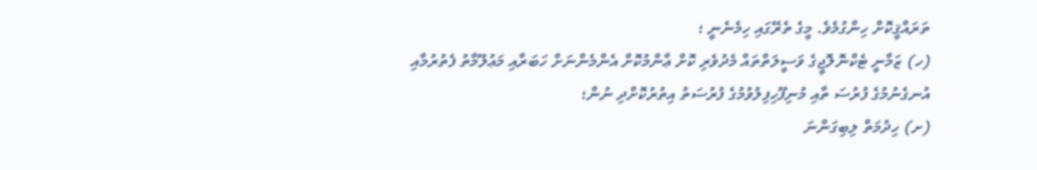ތަރައްޤީކޮށް ހިންގުމެވެ. މީގެ ތެރޭގައި ހިމެނެނީ ؛
(ހ) ޒަމާނީ ޓެކްނޮލޮޖީގެ ވަސީލަތްތައް މެދުވެރި ކޮށް ޢާންމުކޮށް އެންމެންނަށް ހަބަރާއި މަޢުލޫމާތު ފެތުރުމާއި އުނގެނުމުގެ ފުރުސަ ތާއި މުނިފޫހިފިލުވުމުގެ ފުރުސަތު އިތުރުކޮށްދި ނުން؛
(ށ) ހިދުމަތް ލިބިގަންނަ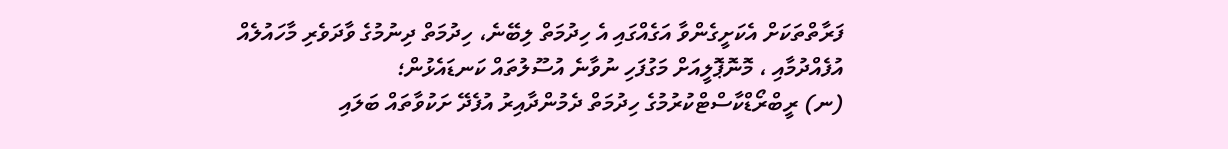ފަރާތްތަކަށް އެކަށީގެންވާ އަގެއްގައި އެ ހިދުމަތް ލިބޭނެ، ހިދުމަތް ދިނުމުގެ ވާދަވެރި މާހައުލެއް އުފެއްދުމާއި ، މޮނޮޕޮލީއަށް މަގުފަހި ނުވާނެ އުސޫލުތައް ކަނޑައެޅުން؛
(ނ) ރީބްރޯޑްކާސްޓްކުރުމުގެ ހިދުމަތް ދެމުންދާއިރު އުފެދޭ ށަކުވާތައް ބަލައި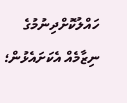ހައްލުކޮށްދިނުމުގެ ނިޒާމެއް އެކަށައެޅުން؛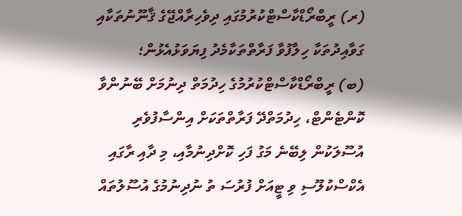(ރ) ރީބްރޯޑްކާސްޓްކުރުމުގައި ދިވެހިރާއްޖޭގެ ޤާނޫނުތަކާއި ގަވާއިދުތަކާ ހިލާފުވާ ފަރާތްތަކާމެދު ފިޔަވަޅުއެޅުން؛
(ބ) ރީބްރޯޑްކާސްޓްކުރުމުގެ ހިދުމަތް ދިނުމަށް ބޭނުންވާ ކޮންޓެންޓް، ހިދުމަތްދޭ ފަރާތްތަކަށް އިންސާފުވެރި އުސޫލަކުން ލިބޭނެ މަގު ފަހި ކޮށްދިނުމާއި، މި ދާއި ރާގައި އެކްސްކުލޫސި ވި ޓީއަށް ފުރުސަ ތު ނުދިނުމުގެ އުސޫލުތައް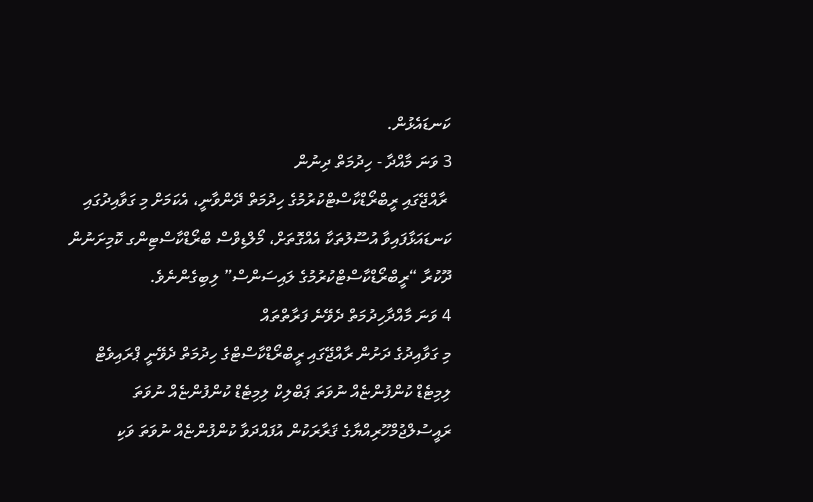ކަނޑައެޅުން.
3 ވަނަ މާއްދާ - ހިދުމަތް ދިނުން
 ރާއްޖޭގައި ރީބްރޯޑްކާސްޓްކުރުމުގެ ހިދުމަތް ދޭންވާނީ، އެކަމަށް މި ގަވާއިދުގައި ކަނޑައަޅާފައިވާ އުސޫލުތަކާ އެއްގޮތަށް، މޯލްޑިވްސް ބްރޯޑްކާސްޓިންގ ކޮމިށަނުން ދޫކުރާ “ރީބްރޯޑްކާސްޓްކުރުމުގެ ލައިސަންސް” ލިބިގެންނެވެ.
4 ވަނަ މާއްދާހިދުމަތް ދެވޭނެ ފަރާތްތައް
މި ގަވާއިދުގެ ދަށުން ރާއްޖޭގައި ރީބްރޯޑްކާސްޓްގެ ހިދުމަތް ދެވޭނީ ޕްރައިވެޓް ލިމިޓެޑް ކުންފުންޏެއް ނުވަތަ ޕަބްލިކް ލިމިޓެޑް ކުންފުންޏެއް ނުވަތަ ރައީސުލްޖުމްހޫރިއްޔާގެ ޤަރާރަކުން އުފައްދަވާ ކުންފުންޏެއް ނުވަތަ ވަކި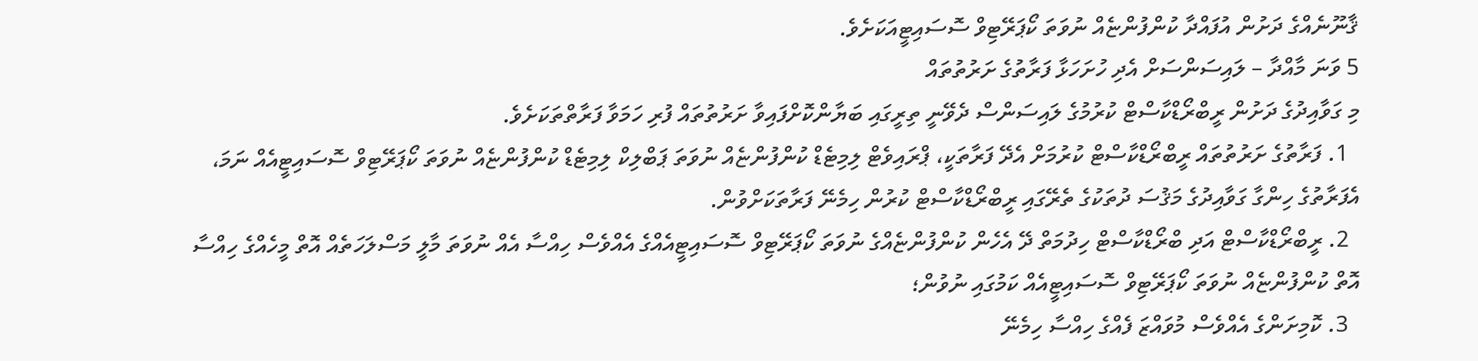ޤާނޫނެއްގެ ދަށުން އުފައްދާ ކުންފުންޏެއް ނުވަތަ ކޯޕަރޭޓިވް ސޮސައިޓީއަކަށެވެ.
5 ވަނަ މާއްދާ – ލައިސަންސަށް އެދި ހުށަހަޅާ ފަރާތުގެ ށަރުތުތައް
މި ގަވާއިދުގެ ދަށުން ރީބްރޯޑްކާސްޓް ކުރުމުގެ ލައިސަންސް ދެވޭނީ ތިރީގައި ބަޔާންކޮށްފައިވާ ށަރުތުތައް ފުރި ހަމަވާ ފަރާތްތަކަށެވެ.
  1. ފަރާތުގެ ށަރުތުތައް ރީބްރޯޑްކާސްޓް ކުރުމަށް އެދޭ ފަރާތަކީ، ޕްރައިވެޓް ލިމިޓެޑް ކުންފުންޏެއް ނުވަތަ ޕަބްލިކް ލިމިޓެޑް ކުންފުންޏެއް ނުވަތަ ކޯޕަރޭޓިވް ސޮސައިޓީއެއް ނަމަ، އެފަރާތުގެ ހިންގާ ގަވާއިދުގެ މަޤުސަ ދުތަކުގެ ތެރޭގައި ރީބްރޯޑްކާސްޓް ކުރުން ހިމެނޭ ފަރާތަކަށްވުން.
  2. ރީބްރޯޑްކާސްޓް އަދި ބްރޯޑްކާސްޓް ހިދުމަތް ދޭ އެހެން ކުންފުންޏެއްގެ ނުވަތަ ކޯޕަރޭޓިވް ސޮސައިޓީއެއްގެ އެއްވެސް ހިއްސާ އެއް ނުވަތަ މާލީ މަސްލަހަތެއް އޮތް މީހެއްގެ ހިއްސާ އޮތް ކުންފުންޏެއް ނުވަތަ ކޯޕަރޭޓިވް ސޮސައިޓީއެއް ކަމުގައި ނުވުން؛
  3. ކޮމިށަންގެ އެއްވެސް މުވައްޒަ ފެއްގެ ހިއްސާ ހިމެނޭ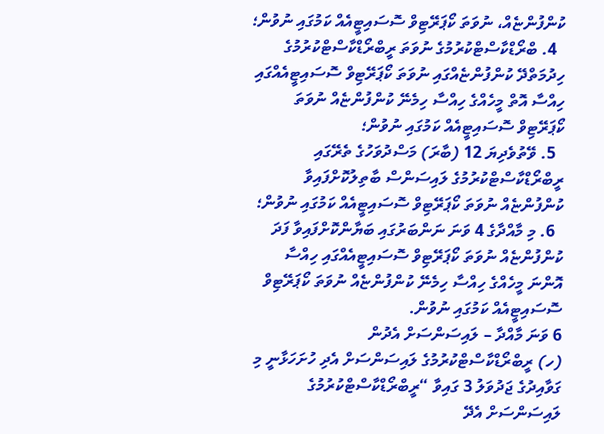ކުންފުންޏެއް، ނުވަތަ ކޯޕަރޭޓިވް ސޮސައިޓީއެއް ކަމުގައި ނުވުން؛
  4. ބްރޯޑްކާސްޓްކުރުމުގެ ނުވަތަ ރީބްރޯޑްކާސްޓްކުރުމުގެ ހިދުމަތްދޭ ކުންފުންޏެއްގައި ނުވަތަ ކޯޕަރޭޓިވް ސޮސައިޓީއެއްގައި ހިއްސާ އޮތް މީހެއްގެ ހިއްސާ ހިމެނޭ ކުންފުންޏެއް ނުވަތަ ކޯޕަރޭޓިވް ސޮސައިޓީއެއް ކަމުގައި ނުވުން؛
  5. ވޭތުވެދިޔަ 12 (ބާރަ) މަސްދުވަހުގެ ތެރޭގައި ރީބްރޯޑްކާސްޓްކުރުމުގެ ލައިސަންސް ބާތިލުކޮށްފައިވާ ކުންފުންޏެއް ނުވަތަ ކޯޕަރޭޓިވް ސޮސައިޓީއެއް ކަމުގައި ނުވުން؛
  6. މި މާއްދާގެ 4 ވަނަ ނަންބަރުގައި ބަޔާންކޮށްފައިވާ ފަދަ ކުންފުންޏެއް ނުވަތަ ކޯޕަރޭޓިވް ސޮސައިޓީއެއްގައި ހިއްސާ އޮންނަ މީހެއްގެ ހިއްސާ ހިމެނޭ ކުންފުންޏެއް ނުވަތަ ކޯޕަރޭޓިވް ސޮސައިޓީއެއް ކަމުގައި ނުވުން.
6 ވަނަ މާއްދާ – ލައިސަންސަށް އެދުން
(ހ) ރީބްރޯޑްކާސްޓްކުރުމުގެ ލައިސަންސަށް އެދި ހުށަހަޅާނީ މި ގަވާއިދުގެ ޖަދުވަލު 3 ގައިވާ “ރީބްރޯޑްކާސްޓްކުރުމުގެ ލައިސަންސަށް އެދޭ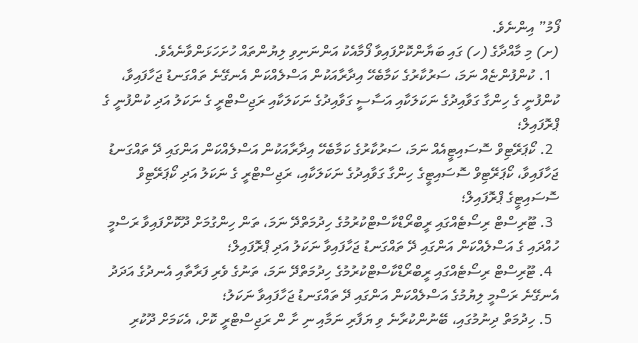ފޯމު” އިންނެވެ.
(ށ) މި މާއްދާގެ (ހ) ގައި ބަޔާންކޮށްފައިވާ ފޯމާއެކު އަންނަނިވި ލިޔުންތައް ހުށަހަޅަންވާނެއެވެ.
  1. ކުންފުންޏެއް ނަމަ، ސަރުކާރުގެ ކަމާބެހޭ އިދާރާއަކުން އަސްލެއްކަން އެނގޭނެ ތައްގަނޑު ޖަހާފައިވާ، ކުންފުނީ ގެ ހިންގާ ގަވާއިދުގެ ނަކަލަކާއި އަސާސީ ގަވާއިދުގެ ނަކަލަކާއި ރަޖިސްޓްރީ ގެ ނަކަލު އަދި ކުންފުނީ ގެ ޕްރޮފައިލް؛
  2. ކޯޕަރޭޓިވް ސޮސައިޓީއެއް ނަމަ، ސަރުކާރުގެ ކަމާބެހޭ އިދާރާއަކުން އަސްލެއްކަން އަންގައި ދޭ ތައްގަނޑު ޖަހާފައިވާ، ކޯޕަރޭޓިވް ސޮސައިޓީގެ ހިންގާ ގަވާއިދުގެ ނަކަލަކާއި، ރަޖިސްޓްރީ ގެ ނަކަލު އަދި ކޯޕަރޭޓިވް ސޮސައިޓީގެ ޕްރޮފައިލް؛
  3. ޓޫރިސްޓް ރިސޯޓެއްގައި ރީބްރޯޑްކާސްޓްކުރުމުގެ ހިދުމަތްދޭ ނަމަ، ތަން ހިންގުމަށް ދޫކޮށްފައިވާ ރަސްމީ ހުއްދައި ގެ އަސްލެއްކަން އަންގައި ދޭ ތައްގަނޑު ޖަހާފައިވާ ނަކަލު އަދި ޕްރޮފައިލް؛
  4. ޓޫރިސްޓް ރިސޯޓެއްގައި ރީބްރޯޑްކާސްޓްކުރުމުގެ ހިދުމަތްދޭ ނަމަ، ތަނުގެ ވެރި ފަރާތާއި އެނދުގެ އަދަދު އެނގޭނެ ރަސްމީ ލިޔުމުގެ އަސްލެއްކަން އަންގައި ދޭ ތައްގަނޑު ޖަހާފައިވާ ނަކަލު؛
  5. ހިދުމަތް ދިނުމުގައި، ބޭނުންކުރާނެ ވި ޔަފާރި ނަމާއި ނި ށާ ން ރަޖިސްޓްރީ ކޮށް، އެކަމަށް ދޫކުރި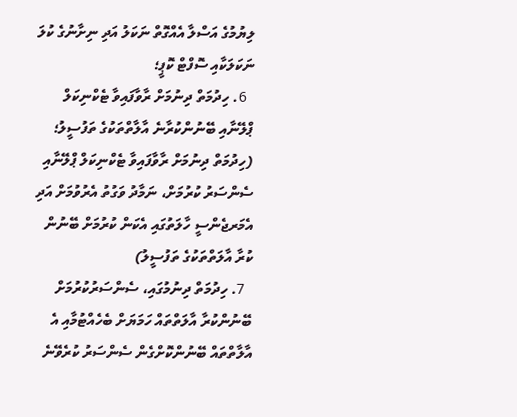ލިޔުމުގެ އަސްލާ އެއްގޮތް ނަކަލު އަދި ނިށާނުގެ ކުލަ ނަކަލަކާއި ސޮފްޓް ކޮޕީ؛
  6. ހިދުމަތް ދިނުމަށް ރާވާފައިވާ ޓެކްނިކަލް ޕްލޭނާއި ބޭނުންކުރާނެ އާލާތްތަކުގެ ތަފުސީލު؛ (ހިދުމަތް ދިނުމަށް ރާވާފައިވާ ޓެކްނިކަލް ޕްލޭނާއި ސެންސަރު ކުރުމަށް، ނަމާދު ވަގުތު އެރުވުމަށް އަދި އެމަރޖެންސީ ހާލަތުގައި އެކަން ކުރުމަށް ބޭނުން ކުރާ އާލަތްތަކުގެ ތަފުސީލު)
  7. ހިދުމަތް ދިނުމުގައި، ސެންސަރުކުރުމަށް ބޭނުންކުރާ އާލަތްތައް ހަމަޔަށް ބެހެއްޓުމާއި އެ އާލާތްތައް ބޭނުންކޮށްގެން ސެންސަރު ކުރެވޭނެ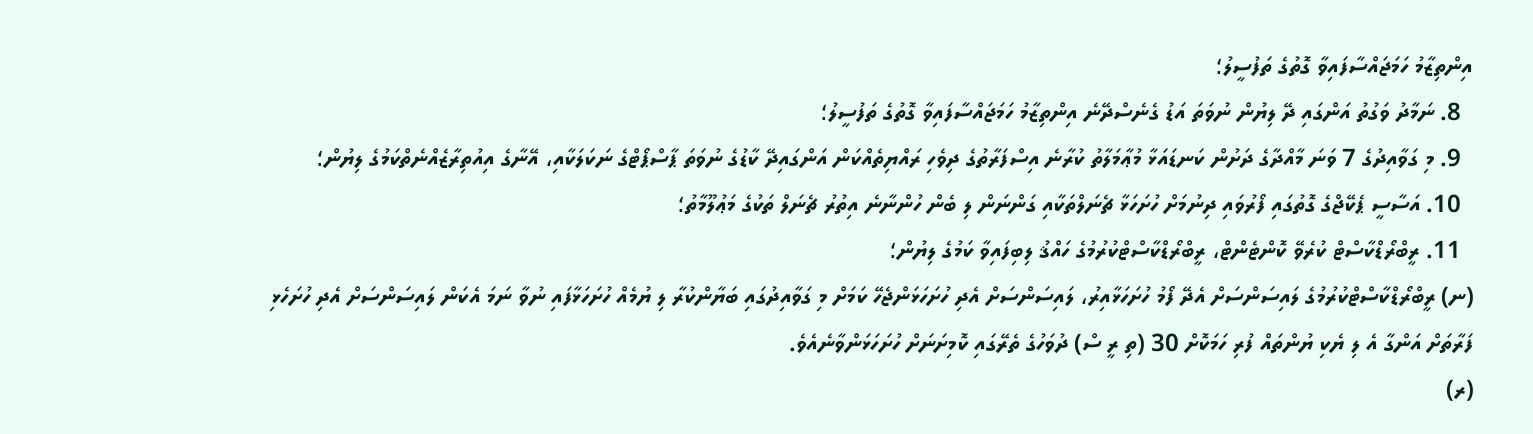އިންތިޒާމު ހަމަޖައްސާފައިވާ ގޮތުގެ ތަފުސީލު؛
  8. ނަމާދު ވަގުތު އަންގައި ދޭ ލިޔުން ނުވަތަ އަޑު ގެނެސްދޭނެ އިންތިޒާމު ހަމަޖައްސާފައިވާ ގޮތުގެ ތަފުސީލު؛
  9. މި ގަވާއިދުގެ 7 ވަނަ މާއްދާގެ ދަށުން ކަނޑައަޅާ މުޢާމަލާތު ކުރާނެ އިސްފަރާތުގެ ދިވެހި ރައްޔިތެއްކަން އަންގައިދޭ ކާޑުގެ ނުވަތަ ޕާސްޕޯޓްގެ ނަކަލަކާއި، އޭނާގެ އިއުތިރާޒެއްނެތްކަމުގެ ލިޔުން؛
  10. އަސާސީ ޕެކޭޖްގެ ގޮތުގައި ފޯރުވައި ދިނުމަށް ހުށަހަޅާ ޗެނަލްތަކާއި ގަންނަން ލި ބެން ހުންނާނެ އިތުރު ޗެނަލް ތަކުގެ މަޢުލޫމާތު؛
  11. ރީބްރޯޑްކާސްޓް ކުރެވޭ ކޮންޓެންޓް، ރީބްރޯޑްކާސްޓްކުރުމުގެ ހައްޤު ލިބިފައިވާ ކަމުގެ ލިޔުން؛
(ނ) ރީބްރޯޑްކާސްޓްކުރުމުގެ ލައިސަންސަށް އެދޭ ފޯމު ހުށަހަޅާއިރު، ލައިސަންސަށް އެދި ހުށަހަޅަންޖެހޭ ކަމަށް މި ގަވާއިދުގައި ބަޔާންކުރާ ލި ޔުމެއް ހުށަހަޅާފައި ނުވާ ނަމަ އެކަން ލައިސަންސަށް އެދި ހުށަހެޅި ފަރާތަށް އަންގާ އެ ލި ޔެކި ޔުންތައް ފުރި ހަމަކޮށް 30 (ތި ރީ ސް) ދުވަހުގެ ތެރޭގައި ކޮމިށަނަށް ހުށަހަޅަންވާނެއެވެ.
(ރ)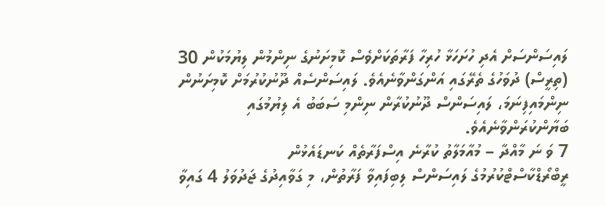ލައިސަންސަށް އެދި ހުށަހަޅާ ހުރިހާ ފަރާތަކަށްވެސް ކޮމިށަނުގެ ނިންމުން ލިޔުމަކުން 30 (ތިރީސް) ދުވަހުގެ ތެރޭގައި އަންގަންވާނެއެވެ. ލައިސަންސެއް ދޫނުކުރުމަށް ކޮމިށަނުން ނިންމައިފިނަމަ، ލައިސަންސް ދޫނުކުރާން ނިންމި ސަބަބު އެ ލިޔުމުގައި ބަޔާންކުރަންވާނެއެވެ.
7 ވަ ނަ މާއްދާ – މުއާމަލާތު ކުރާނެ އިސްފަރާތެއް ކަނޑައެޅުން
ރީބްރޯޑްކާސްޓްކުރުމުގެ ލައިސަންސް ލިބިފައިވާ ފަރާތުން، މި ގަވާއިދުގެ ޖަދުވަލު 4 ގައިވާ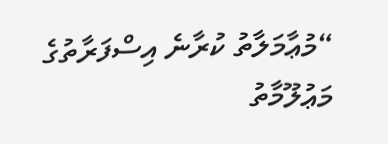“މުޢާމަލާތު ކުރާނެ އިސްފަރާތުގެ މަޢުލޫމާތު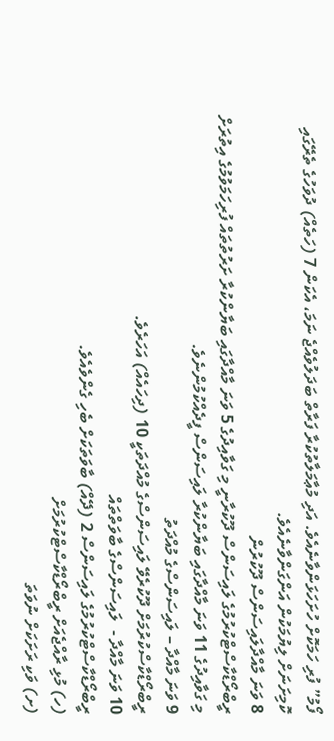ފޯމު” ފުރި ހަމަކޮށް ހުށަހަޅަންވާނެއެވެ. އަދި މުޢާމަލާތުކުރާ ފަރާތް ބަދަލުވެއްޖެ ނަމަ، އެކަން 7 (ހަތެއް) ދުވަހުގެ ތެރޭގައި ކޮމިށަނަށް ލިޔުމަކުން އަންގަންވާނެއެވެ.
8 ވަނަ މާއްދާލައިސަންސް ދޫކުރުން
ރީބްރޯޑްކާސްޓްކުރުމުގެ ލައިސަންސް ދޫކުރާނީ މި ގަވާއިދުގެ 5 ވަނަ މާއްދާގައި ބަޔާންކުރާ ށަރުތުތައް ފުރިހަމަވުމުގެ އިތުރަށް މި ގަވާއިދުގެ 11 ވަނަ މާއްދާގައި ބަޔާންކުރާ ލައިސަންސް ފީދެއްކުމުންނެވެ.
9 ވަނަ މާއްދާ – ލައިސަންސްގެ މުއްދަތު
ރީބްރޯޑްކާސްކުރުމަށް ދޫކުރެވޭ ލައިސަންސްގެ މުއްދަތަކީ 10 (ދިހައެއް) އަހަރެވެ.
10 ވަނަ މާއްދާ -  ލައިސަންސްގެ ބާވަތްތައް
ރީބްރޯޑްކާސްޓްކުރުމުގެ ލައިސަންސް 2 (ދޭއް) ބާވަތަކަށް ބެހި ގެންވެއެވެ.
(ހ) މުޅި ރާއްޖެއަށް ރީބްރޯޑްކާސްޓްކުރުމަށް
(ށ) ވަކި ރަށަކަށް ނުވަތަ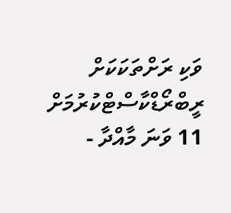ވަކި ރަށްތަކަކަށް ރީބްރޯޑްކާސްޓްކުރުމަށް
11 ވަނަ މާއްދާ -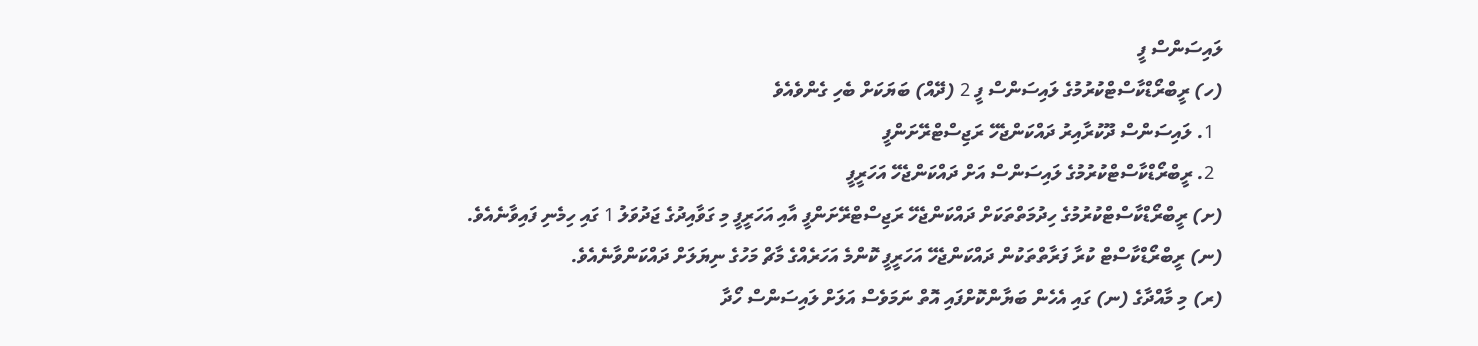ލައިސަންސް ފީ
(ހ) ރީބްރޯޑްކާސްޓްކުރުމުގެ ލައިސަންސް ފީ 2 (ދޭއް) ބަޔަކަށް ބެހި ގެންވެއެވެ
  1. ލައިސަންސް ދޫކުރާއިރު ދައްކަންޖެހޭ ރަޖިސްޓްރޭށަންފީ
  2. ރީބްރޯޑްކާސްޓްކުރުމުގެ ލައިސަންސް އަށް ދައްކަންޖެހޭ އަހަރީފީ
(ށ) ރީބްރޯޑްކާސްޓްކުރުމުގެ ހިދުމަތްތަކަށް ދައްކަންޖެހޭ ރަޖިސްޓްރޭށަންފީ އާއި އަހަރީފީ މި ގަވާއިދުގެ ޖަދުވަލު 1 ގައި ހިމެނި ފައިވާނެއެވެ.
(ނ) ރީބްރޯޑްކާސްޓް ކުރާ ފަރާތްތަކުން ދައްކަންޖެހޭ އަހަރީފީ ކޮންމެ އަހަރެއްގެ މާޗް މަހުގެ ނިޔަލަށް ދައްކަންވާނެއެވެ.
(ރ) މި މާއްދާގެ (ނ) ގައި އެހެން ބަޔާންކޮށްފައި އޮތް ނަމަވެސް އަލަށް ލައިސަންސް ހޯދާ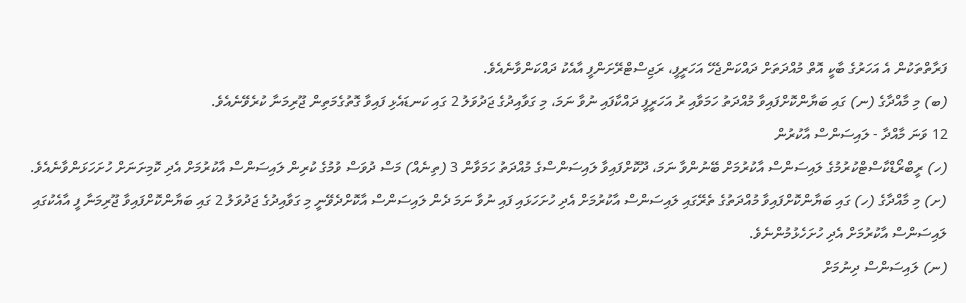ފަރާތްތަކުން އެ އަހަރުގެ ބާކީ އޮތް މުއްދަތަށް ދައްކަންޖެހޭ އަހަރީފީ، ރަޖިސްޓްރޭށަންފީ އާއެކު ދައްކަންވާނެއެވެ.
(ބ) މި މާއްދާގެ (ނ) ގައި ބަޔާންކޮށްފައިވާ މުއްދަތު ހަމަވާއި ރު އަހަރީފީ ދައްކާފައި ނުވާ ނަމަ، މި ގަވާއިދުގެ ޖަދުވަލު 2 ގައި ކަނޑައެޅި ފައިވާ ގޮތުގެމަތިން ޖޫރިމަނާ ކުރެވޭނެއެވެ.
12 ވަނަ މާއްދާ - ލައިސަންސް އާކުރުން
(ހ) ރީބްރޯޑްކާސްޓްކުރުމުގެ ލައިސަންސް އާކުރުމަށް ބޭނުންވާ ނަމަ، ދޫކޮށްފައިވާ ލައިސަންސްގެ މުއްދަތު ހަމަވާން 3 (ތިނެއް) މަސް ދުވަސް ވުމުގެ ކުރިން ލައިސަންސް އާކުރުމަށް އެދި ކޮމިށަނަށް ހުށަހަޅަންވާނެއެވެ.
(ށ) މި މާއްދާގެ (ހ) ގައި ބަޔާންކޮށްފައިވާ މުއްދަތުގެ ތެރޭގައި ލައިސަންސް އާކުރުމަށް އެދި ހުށަހަޅައި ފައި ނުވާ ނަމަ ދެން ލައިސަންސް އާކޮށްދެވޭނީ މި ގަވާއިދުގެ ޖަދުވަލު 2 ގައި ބަޔާންކޮށްފައިވާ ޖޫރިމަނާ ފީ އާއެކުގައި ލައިސަންސް އާކުރުމަށް އެދި ހުށަހެޅުމުންނެވެ.
(ނ) ލައިސަންސް ދިނުމަށް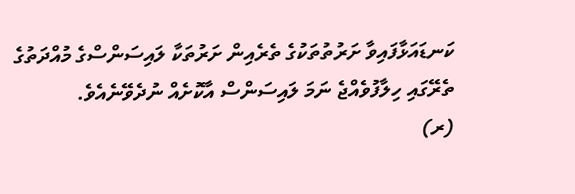ކަނޑައަޅާފައިވާ ށަރުތުތަކުގެ ތެރެއިން ށަރުތަކާ ލައިސަންސްގެ މުއްދަތުގެ ތެރޭގައި ހިލާފުވެއްޖެ ނަމަ ލައިސަންސް އާކޮށެއް ނުދެވޭނެއެވެ.
(ރ)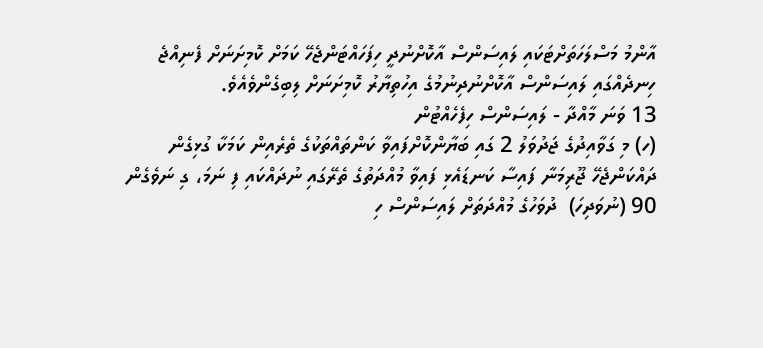އާންމު މަސްލަހަތަށްޓަކައި ލައިސަންސް އާކޮށްނުދީ ހިފަހައްޓަންޖެހޭ ކަމަށް ކޮމިށަނަށް ފެނިއްޖެ ހިނދެއްގައި ލައިސަންސް އާކޮށްނުދިނުމުގެ އިހުތިޔާރު ކޮމިށަނަށް ލިބިގެންވެއެވެ.
13 ވަނަ މާއްދާ - ލައިސަންސް ހިފެހެއްޓުން
(ހ) މި ގަވާއިދުގެ ޖަދުވަލު 2 ގައި ބަޔާންކޮށްފައިވާ ކަންތައްތަކުގެ ތެރެއިން ކަމަކާ ގުޅިގެން ދައްކަންޖެހޭ ޖޫރިމަނާ ފައިސާ ކަނޑައެޅި ފައިވާ މުއްދަތުގެ ތެރޭގައި ނުދައްކައި ފި ނަމަ، ގި ނަވެގެން 90 (ނުވަދިހަ)  ދުވަހުގެ މުއްދަތަށް ލައިސަންސް ހި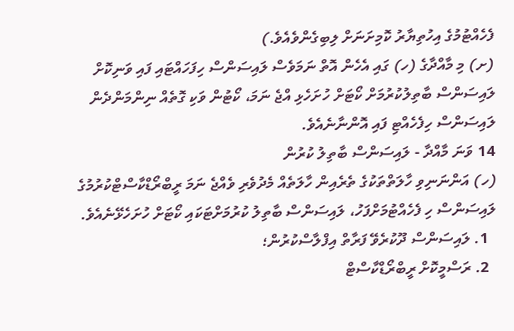ފެހެއްޓުމުގެ އިހުތިޔާރު ކޮމިށަނަށް ލިބިގެންވެއެވެ.)
(ށ) މި މާއްދާގެ (ހ) ގައި އެހެން އޮތް ނަމަވެސް ލައިސަންސް ހިފަހައްޓައި ފައި ވަނިކޮށް ލައިސަންސް ބާތިލުކުރުމަށް ކޯޓަށް ހުށަހެޅި އްޖެ ނަމަ، ކޯޓުން ވަކި ގޮތެއް ނިންމަންދެން ލައިސަންސް ހިފެހެއްޓި ފައި އޮންނާނެއެވެ.
14 ވަނަ މާއްދާ - ލައިސަންސް ބާތިލު ކުރުން
(ހ) އަންނަނިވި ހާލަތްތަކުގެ ތެރެއިން ހާލަތެއް މެދުވެރި ވެއްޖެ ނަމަ ރީބްރޯޑްކާސްޓްކުރުމުގެ ލައިސަންސް ހި ފެހެއްޓުމަށްފަހު، ލައިސަންސް ބާތިލު ކުރުމަށްޓަކައި ކޯޓަށް ހުށަހެޅޭނެއެވެ.
  1. ލައިސަންސް ދޫކުރެވޭ ފަރާތް އިފްލާސްކުރުން؛
  2. ރަސްމީކޮށް ރީބްރޯޑްކާސްޓް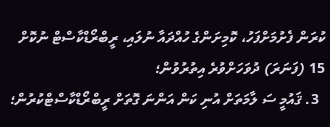ކުރަން ފެށުމަށްފަހު، ކޮމިށަންގެ ހުއްދައާ ނުލައި، ރީބްރޯޑްކާސްޓް ނުކޮށް 15 (ފަނަރަ) ދުވަހަށްވުރެ އިތުރުވުން؛
  3. ޤައުމީ ސަ ލާމަތަށް އުނި ކަން އަންނަ ގޮތަށް ރީބްރޯޑްކާސްޓްކުރުން؛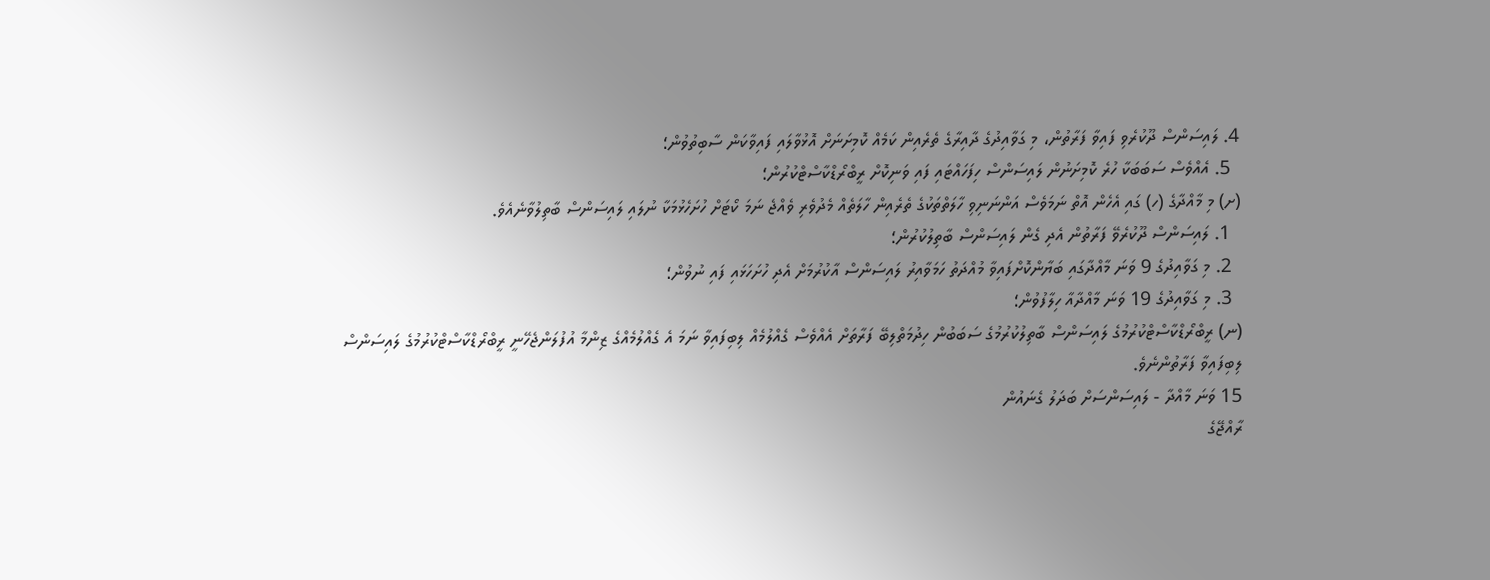4. ލައިސަންސް ދޫކުރެވި ފައިވާ ފަރާތުން، މި ގަވާއިދުގެ ދާއިރާގެ ތެރެއިން ކަމެއް ކޮމިށަނަށް އޮޅުވާލައި ފައިވާކަން ސާބިތުވުން؛
  5. އެއްވެސް ސަބަބަކާ ހުރެ ކޮމިށަނުން ލައިސަންސް ހިފަހައްޓައި ފައި ވަނިކޮށް ރީބްރޯޑްކާސްޓްކުރުން؛
(ށ) މި މާއްދާގެ (ހ) ގައި އެހެން އޮތް ނަމަވެސް އަންނަނިވި ހާލަތްތަކުގެ ތެރެއިން ހާލަތެއް މެދުވެރި ވެއްޖެ ނަމަ ކޯޓަށް ހުށަހެޅުމަކާ ނުލައި ލައިސަންސް ބާތިލުވާނެއެވެ.
  1. ލައިސަންސް ދޫކުރެވޭ ފަރާތުން އެދި ގެން ލައިސަންސް ބާތިލުކުރުން؛
  2. މި ގަވާއިދުގެ 9 ވަނަ މާއްދާގައި ބަޔާންކޮށްފައިވާ މުއްދަތު ހަމަވާއިރު ލައިސަންސް އާކުރުމަށް އެދި ހުށަހަޅައި ފައި ނުވުން؛
  3. މި ގަވާއިދުގެ 19 ވަނަ މާއްދާއާ ހިލާފުވުން؛
(ނ) ރީބްރޯޑްކާސްޓްކުރުމުގެ ލައިސަންސް ބާތިލުކުރުމުގެ ސަބަބުން ހިދުމަތްލިބޭ ފަރާތަށް އެއްވެސް ގެއްލުމެއް ލިބިފައިވާ ނަމަ އެ ގެއްލުމެއްގެ ޒިންމާ އުފުލަންޖެހޭނީ ރީބްރޯޑްކާސްޓްކުރުމުގެ ލައިސަންސް ލިބިފައިވާ ފަރާތުންނެވެ.
15 ވަނަ މާއްދާ - ލައިސަންސަށް ބަދަލު ގެނައުން
ރާއްޖޭގެ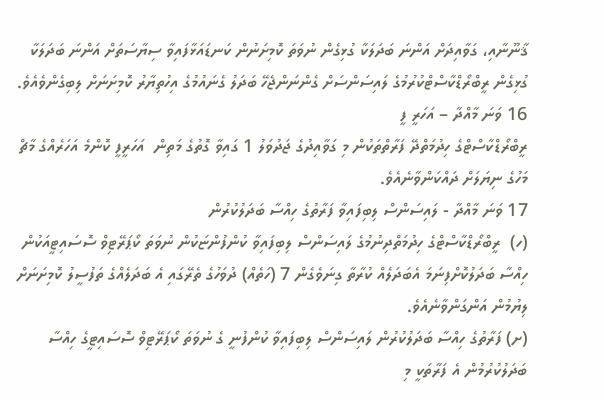ޤާނޫނާއި، ގަވާއިދަށް އަންނަ ބަދަލަކާ ގުޅިގެން ނުވަތަ ކޮމިށަނުން ކަނޑައަޅާފައިވާ ސިޔާސަތަށް އަންނަ ބަދަލަކާ ގުޅިގެން ރީބްރޯޑްކާސްޓްކުރުމުގެ ލައިސަންސަށް ގެންނަންޖެހޭ ބަދަލު ގެނައުމުގެ އިހުތިޔާރު ކޮމިށަނަށް ލިބިގެންވެއެވެ.
16 ވަނަ މާއްދާ – އަހަރީ ފީ
ރީބްރޯޑްކާސްޓްގެ ހިދުމަތްދޭ ފަރާތްތަކުން މި ގަވާއިދުގެ ޖަދުވަލު 1 ގައިވާ ގޮތުގެ މަތިން  އަހަރީފީ ކޮންމެ އަހަރެއްގެ މާޗް މަހުގެ ނިޔަލަށް ދައްކަންވާނެއެވެ.
17 ވަނަ މާއްދާ - ލައިސަންސް ލިބިފައިވާ ފަރާތުގެ ހިއްސާ ބަދަލުކުރުން
(ހ)  ރީބްރޯޑްކާސްޓްގެ ހިދުމަތްދިނުމުގެ ލައިސަންސް ލިބިފައިވާ ކުންފުންޏަކުން ނުވަތަ ކޯޕަރޭޓިވް ސޮސައިޓީއަކުން ހިއްސާ ބަދަލުކޮށްފިނަމަ އެބަދަލެއް ކުރާތާ ގިނަވެގެން 7 (ހަތެއް) ދުވަހުގެ ތެރޭގައި އެ ބަދަލެއްގެ ތަފުސީލު ކޮމިށަނަށް ލިޔުމުން އަންގަންވާނެއެވެ.
(ށ) ފަރާތުގެ ހިއްސާ ބަދަލުކުރުން ލައިސަންސް ލިބިފައިވާ ކުންފުނީ ގެ ނުވަތަ ކޯޕަރޭޓިވް ސޮސައިޓީގެ ހިއްސާ ބަދަލުކުރުމުން އެ ފަރާތަކީ މި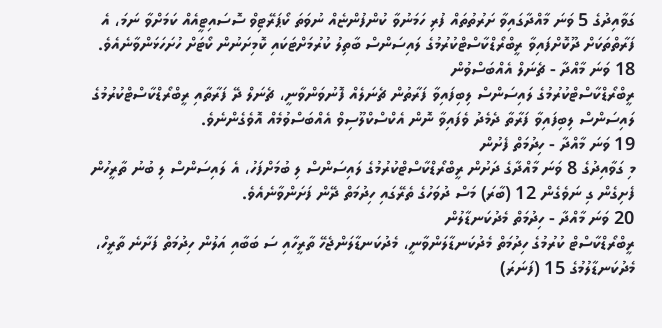ގަވާއިދުގެ 5 ވަނަ މާއްދާގައިވާ ށަރުތުތައް ފުރި ހަމަނުވާ ކުންފުންޏެއް ނުވަތަ ކޯޕަރޭޓިވް ސޮސައިޓީއެއް ކަމަށްވާ ނަމަ، އެ ފަރާތްތަކަށް ދޫކޮށްފައިވާ ރީބްރޯޑްކާސްޓްކުރުމުގެ ލައިސަންސް ބާތިލު ކުރުމަށްޓަކައި ކޮމިށަނުން ކޯޓަށް ހުށަހަޅަންވާނެއެވެ.
18 ވަނަ މާއްދާ - ޗެނަލް އެއްބަސްވުން
ރީބްރޯޑްކާސްޓްކުރުމުގެ ލައިސަންސް ލިބިފައިވާ ފަރާތުން ޗެނަލެއް ފޮނުވަންވާނީ، ޗެނަލް ދޭ ފަރާތާއި ރީބްރޯޑްކާސްޓްކުރުމުގެ ލައިސަންސް ލިބިފައިވާ ފަރާތާ ދެމެދު ވެފައިވާ ނޮން އެކްސްކްލޫސިވް އެއްބަސްވުމެއް އޮވެގެންނެވެ.
19 ވަނަ މާއްދާ - ހިދުމަތް ފެށުން
މި ގަވާއިދުގެ 8 ވަނަ މާއްދާގެ ދަށުން ރީބްރޯޑްކާސްޓްކުރުމުގެ ލައިސަންސް ލި ބުމަށްފަހު، އެ ލައިސަންސް ލި ބުނު ތާރީހުން ފެށިގެން ގި ނަވެގެން 12 (ބާރަ) މަސް ދުވަހުގެ ތެރޭގައި ހިދުމަތް ދޭން ފަށަންވާނެއެވެ.
20 ވަނަ މާއްދާ - ހިދުމަތް މެދުކަނޑާލުން
ރީބްރޯޑްކާސްޓް ކުރުމުގެ ހިދުމަތް މެދުކަނޑާލަންވާނީ، މެދުކަނޑާލަންޖެހޭ ތާރީހާއި ސަ ބަބާއި އަލުން ހިދުމަތް ފަށާނެ ތާރީހް، މެދުކަނޑާލުމުގެ 15 (ފަނަރަ)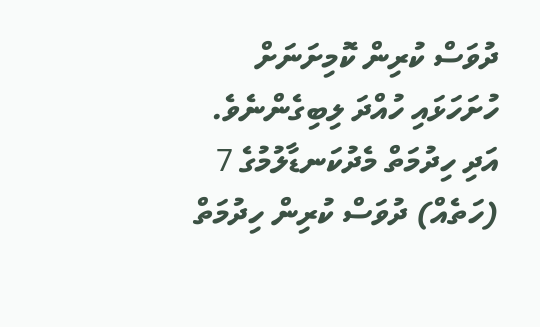ދުވަސް ކުރިން ކޮމިށަނަށް ހުށަހަޅައި ހުއްދަ ލިބިގެންނެވެ. އަދި ހިދުމަތް މެދުކަނޑާލުމުގެ 7 (ހަތެއް) ދުވަސް ކުރިން ހިދުމަތް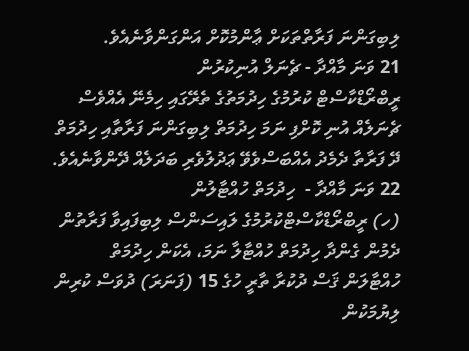ލިބިގަންނަ ފަރާތްތަކަށް ޢާންމުކޮށް އަންގަންވާނެއެވެ.
21 ވަނަ މާއްދާ - ޗެނަލް އުނިކުރުން
ރީބްރޯޑްކާސްޓް ކުރުމުގެ ހިދުމަތުގެ ތެރޭގައި ހިމެނޭ އެއްވެސް ޗެނަލެއް އުނި ކޮށްފި ނަމަ ހިދުމަތް ލިބިގަންނަ ފަރާތާއި ހިދުމަތް ދޭ ފަރާތާ ދެމެދު އެއްބަސްވެވޭ ޢަދުލުވެރި ބަދަލެއް ދޭންވާނެއެވެ.
22 ވަނަ މާއްދާ -  ހިދުމަތް ހުއްޓާލުން
(ހ) ރީބްރޯޑްކާސްޓްކުރުމުގެ ލައިސަންސް ލިބިފައިވާ ފަރާތުން ދެމުން ގެންދާ ހިދުމަތް ހުއްޓާލާ ނަމަ، އެކަން ހިދުމަތް ހުއްޓާލަން ޤަސް ދުކުރާ ތާރީ ހުގެ 15 (ފަނަރަ) ދުވަސް ކުރިން ލިޔުމަކުން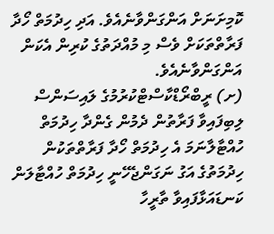ކޮމިށަނަށް އަންގަންވާނެއެވެ. އަދި ހިދުމަތް ހޯދާ ފަރާތްތަކަށް ވެސް މި މުއްދަތުގެ ކުރިން އެކަން އަންގަންވާނެއެވެ.
(ށ) ރީބްރޯޑްކާސްޓްކުރުމުގެ ލައިސަންސް ލިބިފައިވާ ފަރާތުން ދެމުން ގެންދާ ހިދުމަތް ހުއްޓާލާނަމަ އެ ހިދުމަތް ހޯދާ ފަރާތްތަކުން ހިދުމަތުގެ އަގު ނަގަންޖެހޭނީ ހިދުމަތް ހުއްޓާލަން ކަނޑައަޅާފައިވާ ތާރީހާ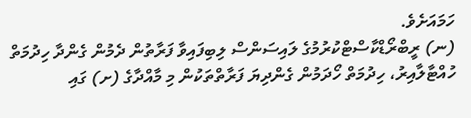ހަމައަށެވެ.
(ނ) ރީބްރޯޑްކާސްޓްކުރުމުގެ ލައިސަންސް ލިބިފައިވާ ފަރާތުން ދެމުން ގެންދާ ހިދުމަތް ހުއްޓާލާއިރު، ހިދުމަތް ހޯދަމުން ގެންދިޔަ ފަރާތްތަކުން މި މާއްދާގެ (ށ) ގައި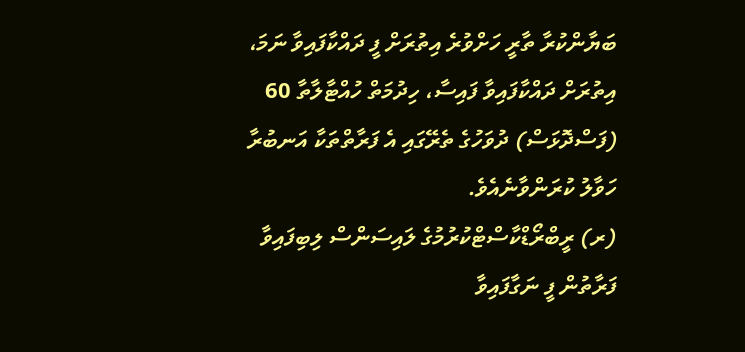ބަޔާންކުރާ ތާރީ ހަށްވުރެ އިތުރަށް ފީ ދައްކާފައިވާ ނަމަ، އިތުރަށް ދައްކާފައިވާ ފައިސާ، ހިދުމަތް ހުއްޓާލާތާ 60 (ފަސްދޮޅަސް) ދުވަހުގެ ތެރޭގައި އެ ފަރާތްތަކާ އަނބުރާ ހަވާލު ކުރަންވާނެއެވެ.
(ރ) ރީބްރޯޑްކާސްޓްކުރުމުގެ ލައިސަންސް ލިބިފައިވާ ފަރާތުން ފީ ނަގާފައިވާ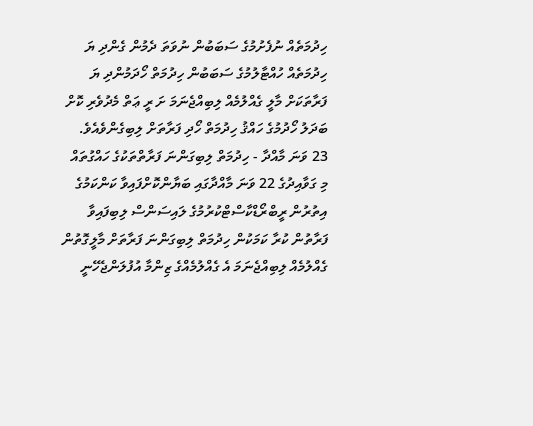ހިދުމަތެއް ނުފެށުމުގެ ސަބަބުން ނުވަތަ ދެމުން ގެންދި ޔަ ހިދުމަތެއް ހުއްޓާލުމުގެ ސަބަބުން ހިދުމަތް ހޯދަމުންދި ޔަ ފަރާތަކަށް މާލީ ގެއްލުމެއް ލިބިއްޖެނަމަ ށަ ރީ ޢަތް މެދުވެރި ކޮށް ބަދަލު ހޯދުމުގެ ހައްޤު ހިދުމަތް ހޯދި ފަރާތަށް ލިބިގެންވެއެވެ.
23 ވަނަ މާއްދާ - ހިދުމަތް ލިބިގަންނަ ފަރާތްތަކުގެ ހައްގުތައް
މި ގަވާއިދުގެ 22 ވަނަ މާއްދާގައި ބަޔާންކޮށްފައިވާ ކަންކަމުގެ އިތުރުން ރީބްރޯޑްކާސްޓްކުރުމުގެ ލައިސަންސް ލިބިފައިވާ ފަރާތުން ކުރާ ކަމަކުން ހިދުމަތް ލިބިގަންނަ ފަރާތަށް މާލީގޮތުން ގެއްލުމެއް ލިބިއްޖެނަމަ އެ ގެއްލުމެއްގެ ޒިންމާ އުފުލަންޖެހޭނީ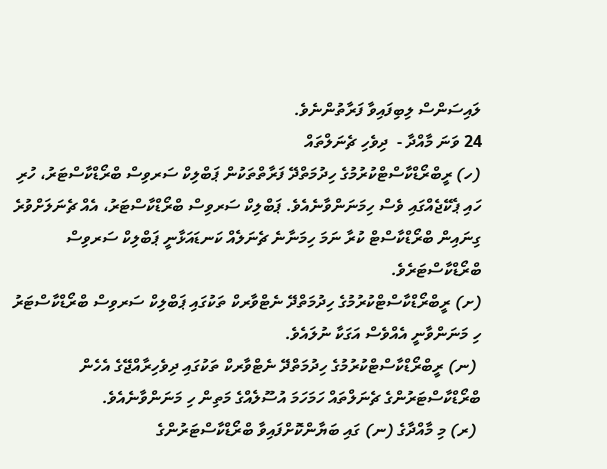ލައިސަންސް ލިބިފައިވާ ފަރާތުންނެވެ.
24 ވަނަ މާއްދާ -  ދިވެހި ޗެނަލްތައް
(ހ) ރީބްރޯޑްކާސްޓްކުރުމުގެ ހިދުމަތްދޭ ފަރާތްތަކުން ޕަބްލިކް ސަރވިސް ބްރޯޑްކާސްޓަރު، ހުރި ހައި ޕެކޭޖެއްގައި ވެސް ހިމަނަންވާނެއެވެ. ޕަބްލިކް ސަރވިސް ބްރޯޑްކާސްޓަރު، އެއް ޗެނަލަށްވުރެ ގިނައިން ބްރޯޑްކާސްޓް ކުރާ ނަމަ ހިމަނާނެ ޗެނަލެއް ކަނޑައަޅާނީ ޕަބްލިކް ސަރވިސް ބްރޯޑްކާސްޓަރެވެ.
(ށ) ރީބްރޯޑްކާސްޓްކުރުމުގެ ހިދުމަތްދޭ ނެޓްވާރކް ތަކުގައި ޕަބްލިކް ސަރވިސް ބްރޯޑްކާސްޓަރު ހި މަނަންވާނީ އެއްވެސް އަގަކާ ނުލައެވެ.
 (ނ) ރީބްރޯޑްކާސްޓްކުރުމުގެ ހިދުމަތްދޭ ނެޓްވާރކް ތަކުގައި ދިވެހިރާއްޖޭގެ އެހެން ބްރޯޑްކާސްޓަރުންގެ ޗެނަލްތައް ހަމަހަމަ އުސޫލެއްގެ މަތިން ހި މަނަންވާނެއެވެ.
 (ރ) މި މާއްދާގެ (ނ) ގައި ބަޔާންކޮށްފައިވާ ބްރޯޑްކާސްޓަރުންގެ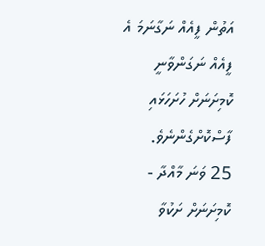އަތުން ފީއެއް ނަގާނަމަ އެ ފީއެއް ނަގަންވާނީ ކޮމިށަނަށް ހުށަހަޅައި ފާސްކޮށްގެންނެވެ.
25 ވަނަ މާއްދާ - ކޮމިށަނަށް ށަކުވާ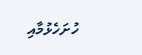ހުށަހެޅުމާއި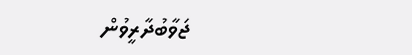ޖަވާބުދާރީވުން